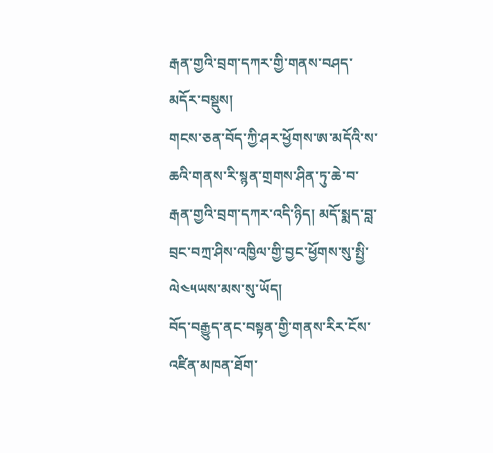རྒན་གྱའི་བྲག་དཀར་གྱི་གནས་བཤད་མདོར་བསྡུས།
གངས་ཅན་བོད་ཀྱི་ཤར་ཕྱོགས་ཨ་མདོའི་ས་ཆའི་གནས་རི་སྙན་གྲགས་ཤིན་ཏུ་ཆེ་བ་རྒན་གྱའི་བྲག་དཀར་འདི་ཉིད། མདོ་སྨད་བླ་བྲང་བཀྲ་ཤིས་འཁྱིལ་གྱི་བྱང་ཕྱོགས་སུ་སྤྱི་ལེ༤༥ཡས་མས་སུ་ཡོད།
བོད་བརྒྱུད་ནང་བསྟན་གྱི་གནས་རིར་ངོས་འཛིན་མཁན་ཐོག་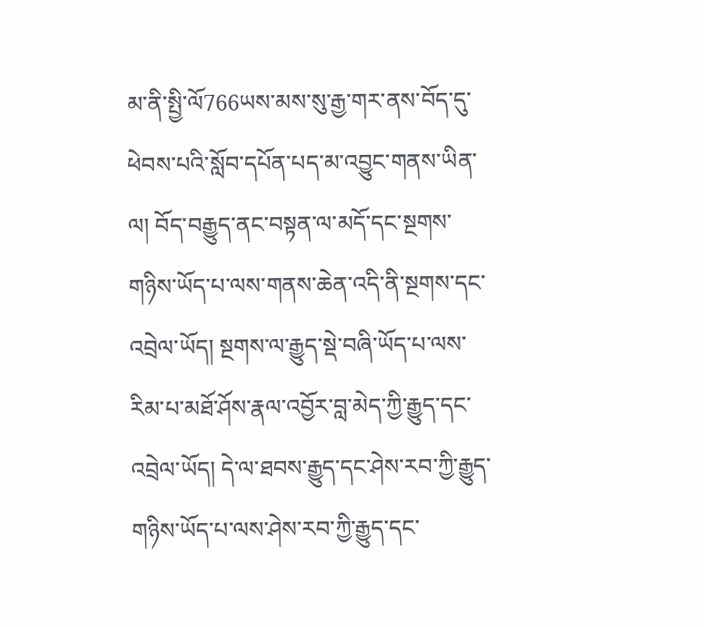མ་ནི་སྤྱི་ལོ766ཡས་མས་སུ་རྒྱ་གར་ནས་བོད་དུ་ཕེབས་པའི་སློབ་དཔོན་པད་མ་འབྱུང་གནས་ཡིན་ལ། བོད་བརྒྱུད་ནང་བསྟན་ལ་མདོ་དང་སྔགས་གཉིས་ཡོད་པ་ལས་གནས་ཆེན་འདི་ནི་སྔགས་དང་འབྲེལ་ཡོད། སྔགས་ལ་རྒྱུད་སྡེ་བཞི་ཡོད་པ་ལས་རིམ་པ་མཐོ་ཤོས་རྣལ་འབྱོར་བླ་མེད་ཀྱི་རྒྱུད་དང་འབྲེལ་ཡོད། དེ་ལ་ཐབས་རྒྱུད་དང་ཤེས་རབ་ཀྱི་རྒྱུད་གཉིས་ཡོད་པ་ལས་ཤེས་རབ་ཀྱི་རྒྱུད་དང་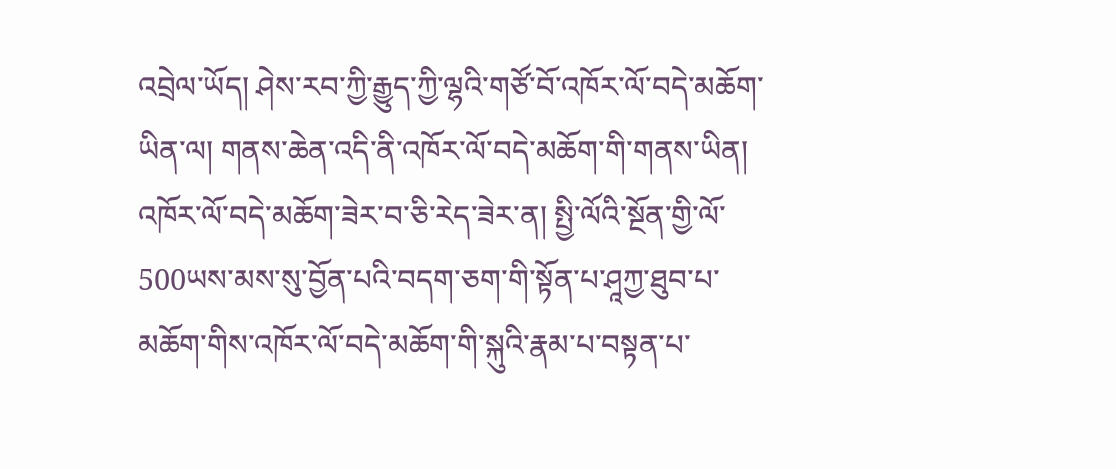འབྲེལ་ཡོད། ཤེས་རབ་ཀྱི་རྒྱུད་ཀྱི་ལྷའི་གཙོ་བོ་འཁོར་ལོ་བདེ་མཆོག་ཡིན་ལ། གནས་ཆེན་འདི་ནི་འཁོར་ལོ་བདེ་མཆོག་གི་གནས་ཡིན།
འཁོར་ལོ་བདེ་མཆོག་ཟེར་བ་ཅི་རེད་ཟེར་ན། སྤྱི་ལོའི་སྔོན་གྱི་ལོ་500ཡས་མས་སུ་བྱོན་པའི་བདག་ཅག་གི་སྟོན་པ་ཤཱཀྱ་ཐུབ་པ་མཆོག་གིས་འཁོར་ལོ་བདེ་མཆོག་གི་སྐུའི་རྣམ་པ་བསྟན་པ་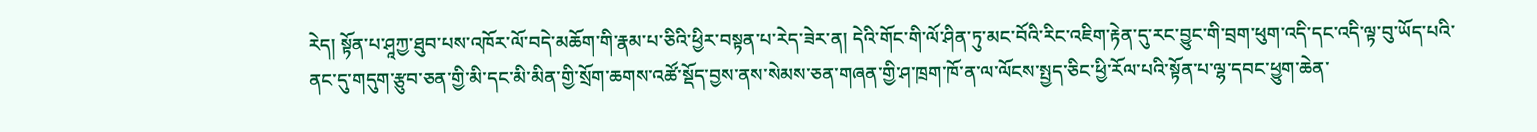རེད། སྟོན་པ་ཤཱཀྱ་ཐུབ་པས་འཁོར་ལོ་བདེ་མཆོག་གི་རྣམ་པ་ཅིའི་ཕྱིར་བསྟན་པ་རེད་ཟེར་ན། དེའི་གོང་གི་ལོ་ཤིན་ཏུ་མང་བོའི་རིང་འཇིག་རྟེན་དུ་རང་བྱུང་གི་བྲག་ཕུག་འདི་དང་འདི་ལྟ་བུ་ཡོད་པའི་ནང་དུ་གདུག་རྩུབ་ཅན་གྱི་མི་དང་མི་མིན་གྱི་སྲོག་ཆགས་འཚོ་སྡོད་བྱས་ནས་སེམས་ཅན་གཞན་གྱི་ཤ་ཁྲག་ཁོ་ན་ལ་ལོངས་སྤྱད་ཅིང་ཕྱི་རོལ་པའི་སྟོན་པ་ལྷ་དབང་ཕྱུག་ཆེན་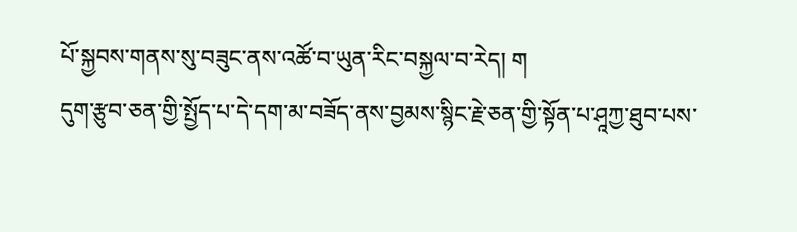པོ་སྐྱབས་གནས་སུ་བཟུང་ནས་འཚོ་བ་ཡུན་རིང་བསྐྱལ་བ་རེད། ག
དུག་རྩུབ་ཅན་གྱི་སྤྱོད་པ་དེ་དག་མ་བཟོད་ནས་བྱམས་སྙིང་རྗེ་ཅན་གྱི་སྟོན་པ་ཤཱཀྱ་ཐུབ་པས་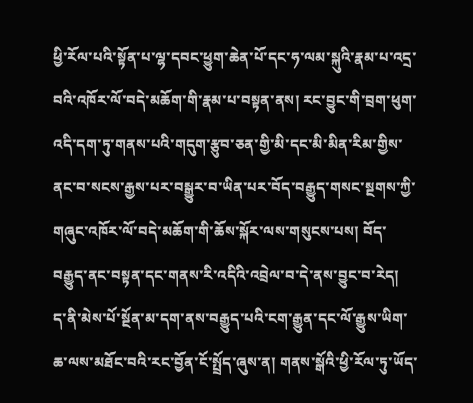ཕྱི་རོལ་པའི་སྟོན་པ་ལྷ་དབང་ཕྱུག་ཆེན་པོ་དང་ཧ་ལམ་སྐུའི་རྣམ་པ་འདྲ་བའི་འཁོར་ལོ་བདེ་མཆོག་གི་རྣམ་པ་བསྟན་ནས། རང་བྱུང་གི་བྲག་ཕུག་འདི་དག་ཏུ་གནས་པའི་གདུག་རྩུབ་ཅན་གྱི་མི་དང་མི་མིན་རིམ་གྱིས་ནང་བ་སངས་རྒྱས་པར་བསྒྱུར་བ་ཡིན་པར་བོད་བརྒྱུད་གསང་སྔགས་ཀྱི་གཞུང་འཁོར་ལོ་བདེ་མཆོག་གི་ཆོས་སྐོར་ལས་གསུངས་པས། བོད་བརྒྱུད་ནང་བསྟན་དང་གནས་རི་འདིའི་འབྲེལ་བ་དེ་ནས་བྱུང་བ་རེད།
ད་ནི་མེས་པོ་སྔོན་མ་དག་ནས་བརྒྱུད་པའི་ངག་རྒྱུན་དང་ལོ་རྒྱུས་ཡིག་ཆ་ལས་མཐོང་བའི་རང་བྱོན་ངོ་སྤྲོད་ཞུས་ན། གནས་སྒོའི་ཕྱི་རོལ་ཏུ་ཡོད་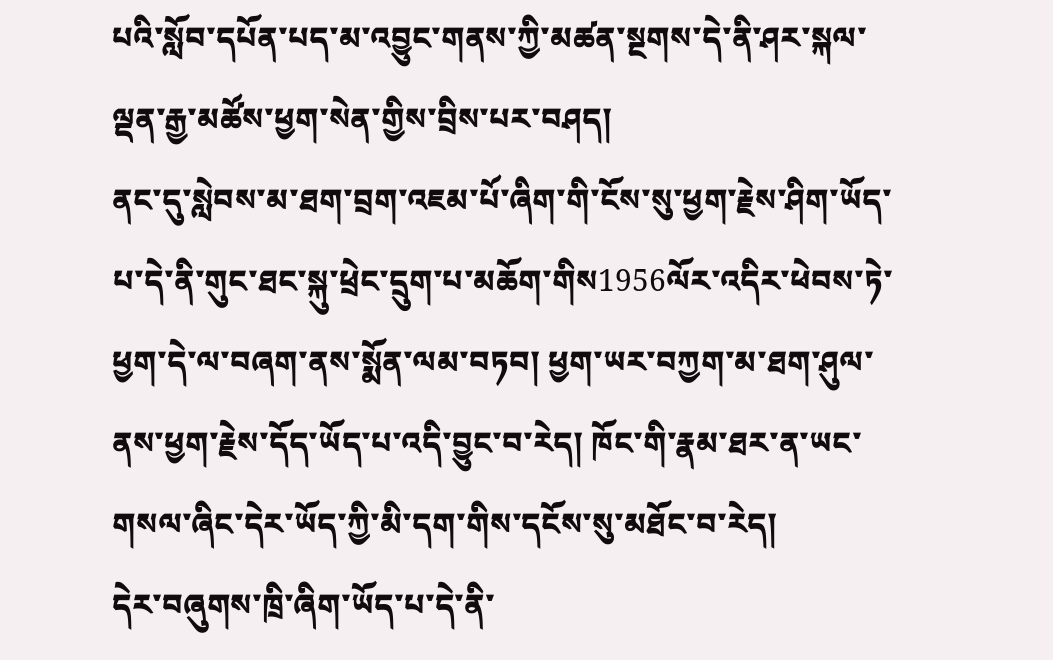པའི་སློབ་དཔོན་པད་མ་འབྱུང་གནས་ཀྱི་མཚན་སྔགས་དེ་ནི་ཤར་སྐལ་ལྡན་རྒྱ་མཚོས་ཕྱག་སེན་གྱིས་བྲིས་པར་བཤད།
ནང་དུ་སླེབས་མ་ཐག་བྲག་འཇམ་པོ་ཞིག་གི་ངོས་སུ་ཕྱག་རྗེས་ཤིག་ཡོད་པ་དེ་ནི་གུང་ཐང་སྐུ་ཕྲེང་དྲུག་པ་མཆོག་གིས1956ལོར་འདིར་ཕེབས་ཏེ་ཕྱག་དེ་ལ་བཞག་ནས་སྨོན་ལམ་བཏབ། ཕྱག་ཡར་བཀྱག་མ་ཐག་ཤུལ་ནས་ཕྱག་རྗེས་དོད་ཡོད་པ་འདི་བྱུང་བ་རེད། ཁོང་གི་རྣམ་ཐར་ན་ཡང་གསལ་ཞིང་དེར་ཡོད་ཀྱི་མི་དག་གིས་དངོས་སུ་མཐོང་བ་རེད།
དེར་བཞུགས་ཁྲི་ཞིག་ཡོད་པ་དེ་ནི་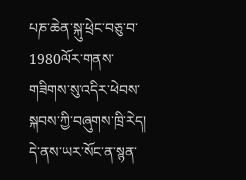པཎ་ཆེན་སྐུ་ཕྲེང་བཅུ་བ་1980ལོར་གནས་གཟིགས་སུ་འདིར་ཕེབས་སྐབས་ཀྱི་བཞུགས་ཁྲི་རེད། དེ་ནས་ཡར་སོང་ན་སྙན་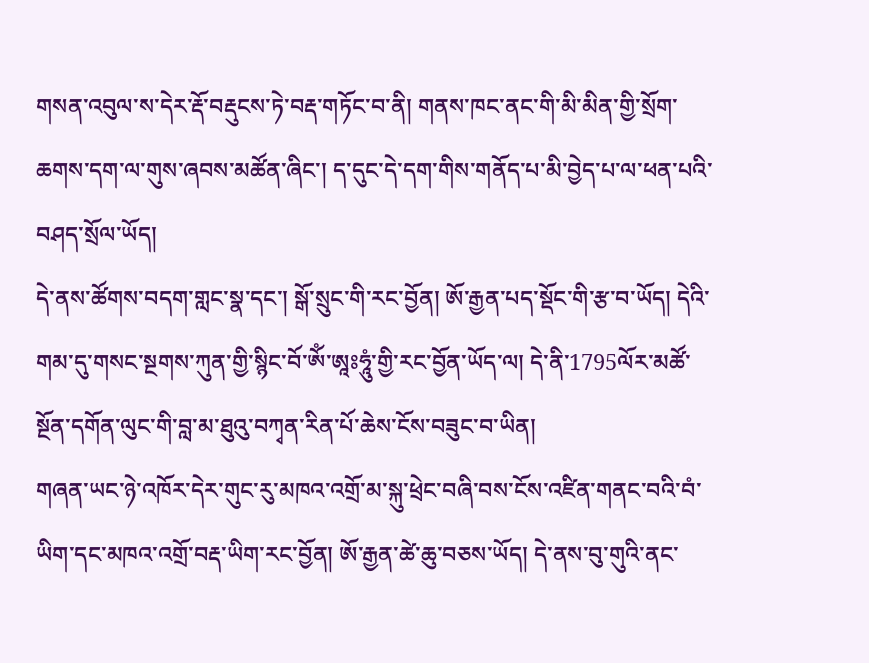གསན་འབུལ་ས་དེར་རྡོ་བརྡུངས་ཏེ་བརྡ་གཏོང་བ་ནི། གནས་ཁང་ནང་གི་མི་མིན་གྱི་སྲོག་ཆགས་དག་ལ་གུས་ཞབས་མཚོན་ཞིང་། ད་དུང་དེ་དག་གིས་གནོད་པ་མི་བྱེད་པ་ལ་ཕན་པའི་བཤད་སྲོལ་ཡོད།
དེ་ནས་ཚོགས་བདག་གླང་སྣ་དང་། སྒོ་སྲུང་གི་རང་བྱོན། ཨོ་རྒྱན་པད་སྡོང་གི་རྩ་བ་ཡོད། དེའི་གམ་དུ་གསང་སྔགས་ཀུན་གྱི་སྙིང་བོ་ཨོཾ་ཨཱཿཧཱུཾ་གྱི་རང་བྱོན་ཡོད་ལ། དེ་ནི་1795ལོར་མཚོ་སྔོན་དགོན་ལུང་གི་བླ་མ་ཐུའུ་བཀྭན་རིན་པོ་ཆེས་ངོས་བཟུང་བ་ཡིན།
གཞན་ཡང་ཉེ་འཁོར་དེར་གུང་རུ་མཁའ་འགྲོ་མ་སྐུ་ཕྲེང་བཞི་བས་ངོས་འཛིན་གནང་བའི་བཾ་ཡིག་དང་མཁའ་འགྲོ་བརྡ་ཡིག་རང་བྱོན། ཨོ་རྒྱན་ཚེ་ཆུ་བཅས་ཡོད། དེ་ནས་བུ་གུའི་ནང་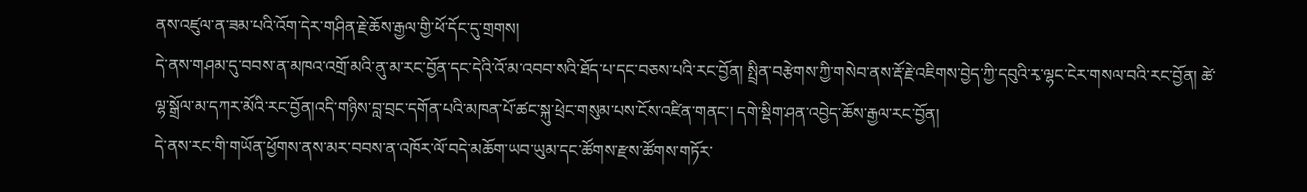ནས་འཛུལ་ན་ཟམ་པའི་འོག་དེར་གཤིན་རྗེ་ཆོས་རྒྱལ་གྱི་ཕོ་དོང་དུ་གྲགས།
དེ་ནས་གཤམ་དུ་བབས་ན་མཁའ་འགྲོ་མའི་ནུ་མ་རང་བྱོན་དང་དེའི་འོ་མ་འབབ་སའི་ཐོད་པ་དང་བཅས་པའི་རང་བྱོན། སྤྲིན་བརྩེགས་ཀྱི་གསེབ་ནས་རྡོ་རྗེ་འཇིགས་བྱེད་ཀྱི་དབུའི་རྭ་ལྷང་ངེར་གསལ་བའི་རང་བྱོན། ཚེ་ལྷ་སྒྲོལ་མ་དཀར་མོའི་རང་བྱོན།འདི་གཉིས་བླ་བྲང་དགོན་པའི་མཁན་པོ་ཚང་སྐུ་ཕྲེང་གསུམ་པས་ངོས་འཛིན་གནང་། དགེ་སྡིག་ཤན་འབྱེད་ཆོས་རྒྱལ་རང་བྱོན།
དེ་ནས་རང་གི་གཡོན་ཕྱོགས་ནས་མར་བབས་ན་འཁོར་ལོ་བདེ་མཆོག་ཡབ་ཡུམ་དང་ཚོགས་རྫས་ཚོགས་གཏོར་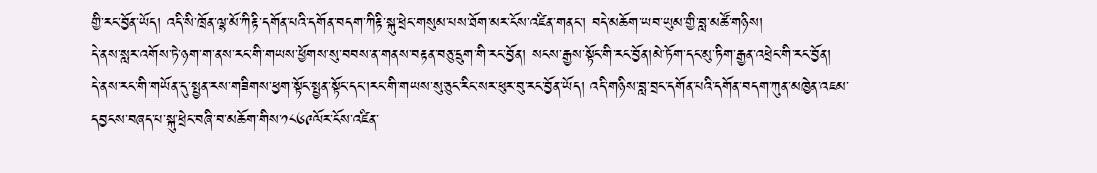གྱི་རང་བྱོན་ཡོད། འདི་སི་ཁྲོན་ལྷ་མོ་ཀིརྟི་དགོན་པའི་དགོན་བདག་ཀིརྟི་སྐུ་ཕྲེང་གསུམ་པས་ཐོག་མར་ངོས་འཛིན་གནང་། བདེ་མཆོག་ཡབ་ཡུམ་གྱི་བླ་མཚོ་གཉིས།
དེ་ནས་སླར་འགོས་ཏེ་ཉག་ག་ནས་རང་གི་གཡས་ཕྱོགས་སུ་བབས་ན་གནས་བརྟན་བཅུ་དྲུག་གི་རང་བྱོན། སངས་རྒྱས་སྟོང་གི་རང་བྱོན།མེ་ཏོག་དང་མུ་ཏིག་རྒྱན་འཕྲེང་གི་རང་བྱོན།
དེ་ནས་རང་གི་གཡོན་དུ་སྤྱན་རས་གཟིགས་ཕྱག་སྟོང་སྤྱན་སྟོང་དང་།རང་གི་གཡས་སུ་ཅུང་རིང་སར་ཕུར་བུ་རང་བྱོན་ཡོད། འདི་གཉིས་བླ་བྲང་དགོན་པའི་དགོན་བདག་ཀུན་མཁྱེན་འཇམ་དབྱངས་བཞད་པ་སྐུ་ཕྲེང་བཞི་བ་མཆོག་གིས་༡༨༦༩ལོར་ངོས་འཛིན་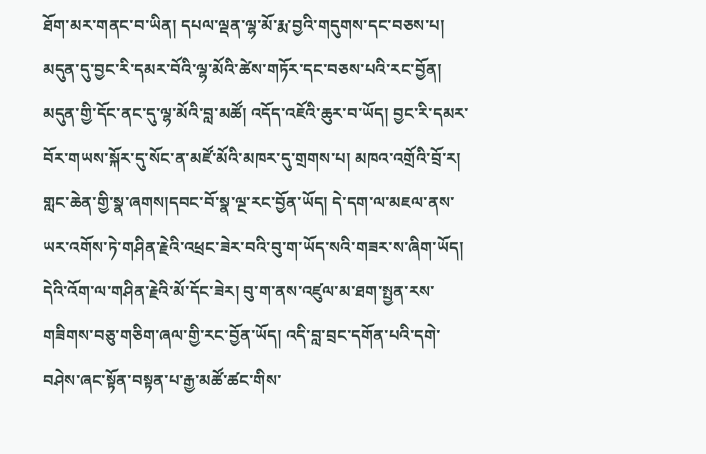ཐོག་མར་གནང་བ་ཡིན། དཔལ་ལྡན་ལྷ་མོ་རྨ་བྱའི་གདུགས་དང་བཅས་པ། མདུན་དུ་བྱང་རི་དམར་བོའི་ལྷ་མོའི་ཚེས་གཏོར་དང་བཅས་པའི་རང་བྱོན།
མདུན་གྱི་དོང་ནང་དུ་ལྷ་མོའི་བླ་མཚོ། འདོད་འཇོའི་ཆུར་བ་ཡོད། བྱང་རི་དམར་བོར་གཡས་སྐོར་དུ་སོང་ན་མཛོ་མོའི་མཁར་དུ་གྲགས་པ། མཁའ་འགྲོའི་བྲོ་ར། གླང་ཆེན་གྱི་སྣ་ཞགས།དབང་བོ་སྣ་ལྔ་རང་བྱོན་ཡོད། དེ་དག་ལ་མཇལ་ནས་ཡར་འགོས་ཏེ་གཤིན་རྗེའི་འཕྲང་ཟེར་བའི་བུ་ག་ཡོད་སའི་གཟར་ས་ཞིག་ཡོད།
དེའི་འོག་ལ་གཤིན་རྗེའི་མོ་དོང་ཟེར། བུ་ག་ནས་འཛུལ་མ་ཐག་སྤྱན་རས་གཟིགས་བཅུ་གཅིག་ཞལ་གྱི་རང་བྱོན་ཡོད། འདི་བླ་བྲང་དགོན་པའི་དགེ་བཤེས་ཞང་སྟོན་བསྟན་པ་རྒྱ་མཚོ་ཚང་གིས་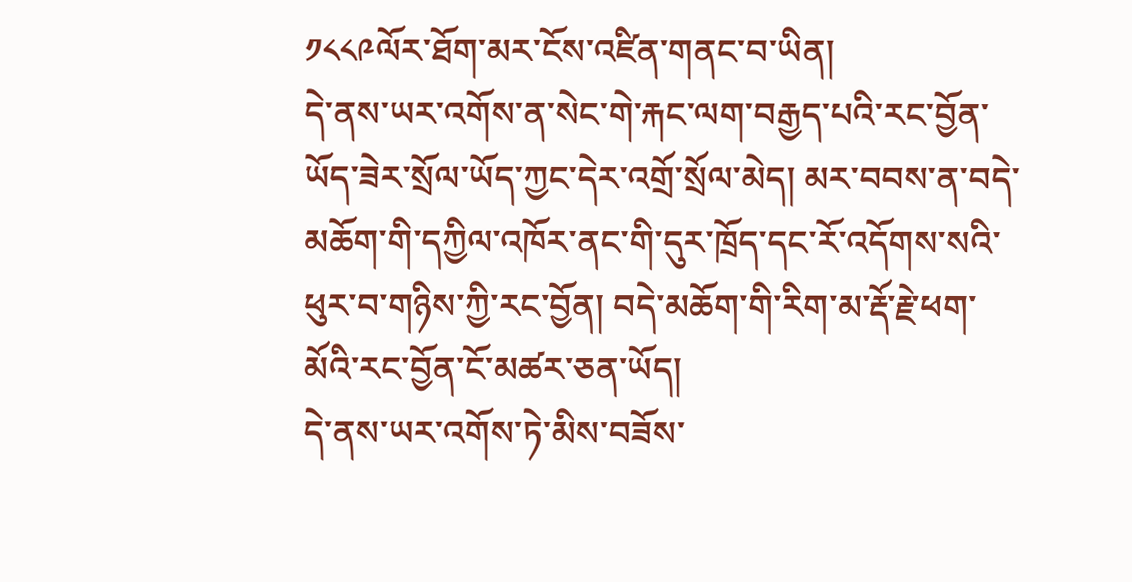༡༨༨༩ལོར་ཐོག་མར་ངོས་འཛིན་གནང་བ་ཡིན།
དེ་ནས་ཡར་འགོས་ན་སེང་གེ་རྐང་ལག་བརྒྱད་པའི་རང་བྱོན་ཡོད་ཟེར་སྲོལ་ཡོད་ཀྱང་དེར་འགྲོ་སྲོལ་མེད། མར་བབས་ན་བདེ་མཆོག་གི་དཀྱིལ་འཁོར་ནང་གི་དུར་ཁྲོད་དང་རོ་འདོགས་སའི་ཕུར་བ་གཉིས་ཀྱི་རང་བྱོན། བདེ་མཆོག་གི་རིག་མ་རྡོ་རྗེ་ཕག་མོའི་རང་བྱོན་ངོ་མཚར་ཅན་ཡོད།
དེ་ནས་ཡར་འགོས་ཏེ་མིས་བཟོས་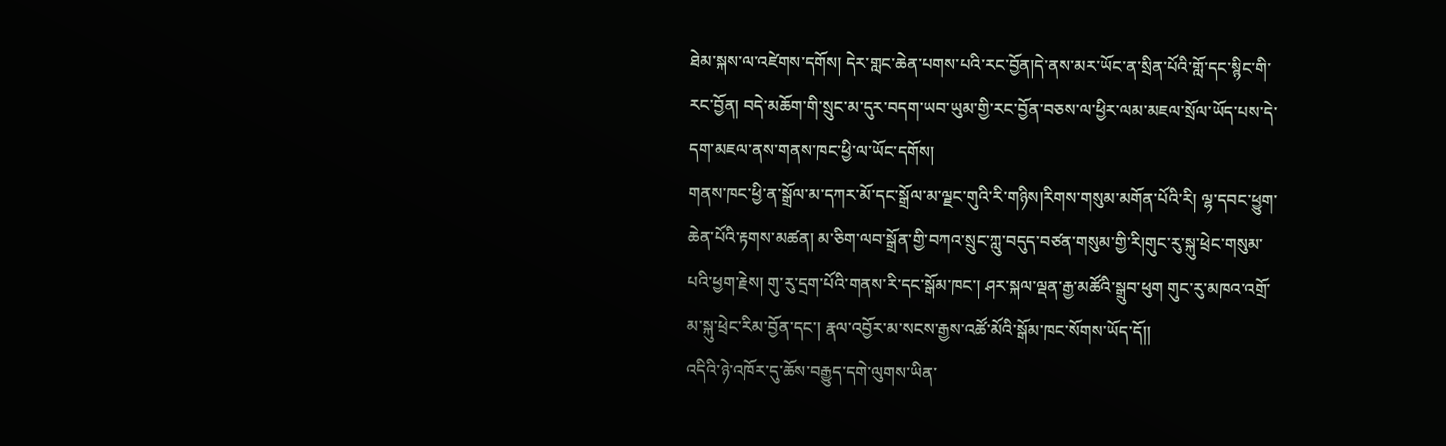ཐེམ་སྐས་ལ་འཛེགས་དགོས། དེར་གླང་ཆེན་པགས་པའི་རང་བྱོན།དེ་ནས་མར་ཡོང་ན་སྲིན་པོའི་གློ་དང་སྙིང་གི་རང་བྱོན། བདེ་མཆོག་གི་སྲུང་མ་དུར་བདག་ཡབ་ཡུམ་གྱི་རང་བྱོན་བཅས་ལ་ཕྱིར་ལམ་མཇལ་སྲོལ་ཡོད་པས་དེ་དག་མཇལ་ནས་གནས་ཁང་ཕྱི་ལ་ཡོང་དགོས།
གནས་ཁང་ཕྱི་ན་སྒྲོལ་མ་དཀར་མོ་དང་སྒྲོལ་མ་ལྗང་གུའི་རི་གཉིས།རིགས་གསུམ་མགོན་པོའི་རི། ལྷ་དབང་ཕྱུག་ཆེན་པོའི་རྟགས་མཚན། མ་ཅིག་ལབ་སྒྲོན་གྱི་བཀའ་སྲུང་ཀླུ་བདུད་བཙན་གསུམ་གྱི་རི།གུང་རུ་སྐུ་ཕྲེང་གསུམ་པའི་ཕྱག་རྗེས། གུ་རུ་དྲག་པོའི་གནས་རི་དང་སྒོམ་ཁང་། ཤར་སྐལ་ལྡན་རྒྱ་མཚོའི་སྒྲུབ་ཕུག གུང་རུ་མཁའ་འགྲོ་མ་སྐུ་ཕྲེང་རིམ་བྱོན་དང་། རྣལ་འབྱོར་མ་སངས་རྒྱས་འཚོ་མོའི་སྒོམ་ཁང་སོགས་ཡོད་དོ།།
འདིའི་ཉེ་འཁོར་དུ་ཆོས་བརྒྱུད་དགེ་ལུགས་ཡིན་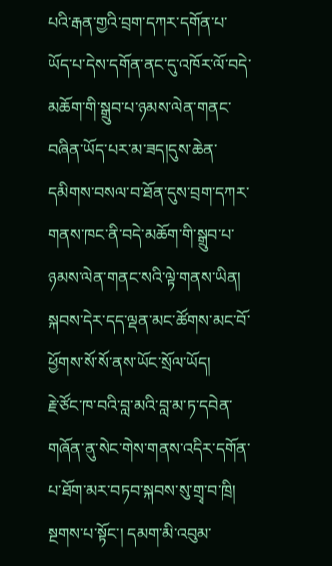པའི་རྒན་གྱའི་བྲག་དཀར་དགོན་པ་ཡོད་པ་དེས་དགོན་ནང་དུ་འཁོར་ལོ་བདེ་མཆོག་གི་སྒྲུབ་པ་ཉམས་ལེན་གནང་བཞིན་ཡོད་པར་མ་ཟད།དུས་ཆེན་དམིགས་བསལ་བ་ཐོན་དུས་བྲག་དཀར་གནས་ཁང་ནི་བདེ་མཆོག་གི་སྒྲུབ་པ་ཉམས་ལེན་གནང་སའི་ལྟེ་གནས་ཡིན། སྐབས་དེར་དད་ལྡན་མང་ཚོགས་མང་བོ་ཕྱོགས་སོ་སོ་ནས་ཡོང་སྲོལ་ཡོད།
རྗེ་ཙོང་ཁ་བའི་བླ་མའི་བླ་མ་ཏ་དབེན་གཞོན་ནུ་སེང་གེས་གནས་འདིར་དགོན་པ་ཐོག་མར་བཏབ་སྐབས་སུ་གྲྭ་བ་ཁྲི། སྔགས་པ་སྟོང་། དམག་མི་འབུམ་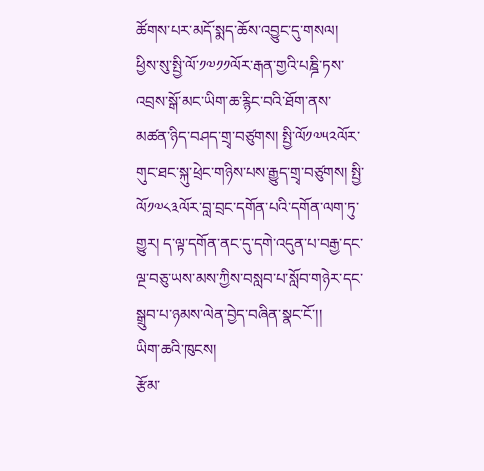ཚོགས་པར་མདོ་སྨད་ཆོས་འབྱུང་དུ་གསལ།
ཕྱིས་སུ་སྤྱི་ལོ་༡༧༡༡ལོར་རྒན་གྱའི་པཎྜི་ཏས་འབྲས་སྒོ་མང་ཡིག་ཆ་རྙིང་བའི་ཐོག་ནས་མཚན་ཉིད་བཤད་གྲྭ་བཙུགས། སྤྱི་ལོ༡༧༥༢ལོར་གུང་ཐང་སྐུ་ཕྲེང་གཉིས་པས་རྒྱུད་གྲྭ་བཙུགས། སྤྱི་ལོ༡༧༨༣ལོར་བླ་བྲང་དགོན་པའི་དགོན་ལག་ཏུ་གྱུར། ད་ལྟ་དགོན་ནང་དུ་དགེ་འདུན་པ་བརྒྱ་དང་ལྔ་བཅུ་ཡས་མས་ཀྱིས་བསླབ་པ་སློབ་གཉེར་དང་སྒྲུབ་པ་ཉམས་ལེན་བྱེད་བཞིན་སྣང་ངོ་།།
ཡིག་ཆའི་ཁུངས།
རྩོམ་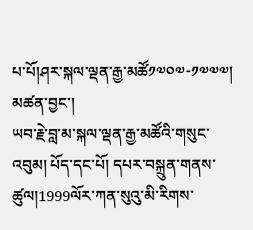པ་པོ།ཤར་སྐལ་ལྡན་རྒྱ་མཚོ༡༧༠༧-༡༧༧༧། མཚན་བྱང་།
ཡབ་རྗེ་བླ་མ་སྐལ་ལྡན་རྒྱ་མཚོའི་གསུང་འབུམ། པོད་དང་པོ། དཔར་བསྐྲུན་གནས་ཚུལ།1999ལོར་ཀན་སུའུ་མི་རིགས་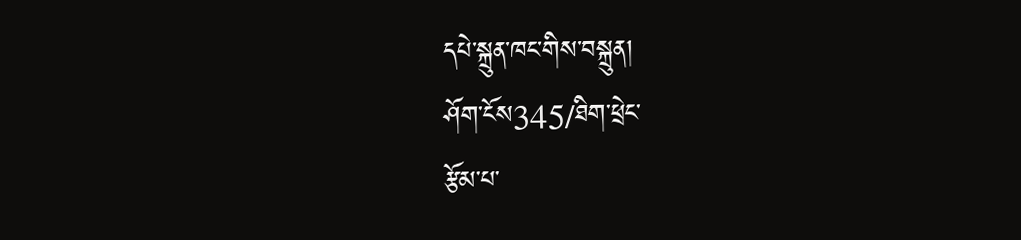དཔེ་སྐྲུན་ཁང་གིས་བསྐྲུན།
ཤོག་ངོས345/ཐིག་ཕྲེང་
རྩོམ་པ་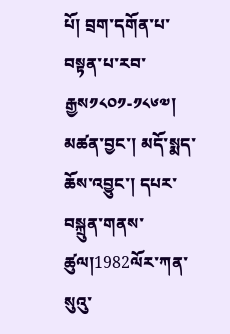པོ། བྲག་དགོན་པ་བསྟན་པ་རབ་རྒྱས༡༨༠༡-༡༨༦༧། མཚན་བྱང་། མདོ་སྨད་ཆོས་འབྱུང་། དཔར་བསྐྲུན་གནས་ཚུལ།1982ལོར་ཀན་སུའུ་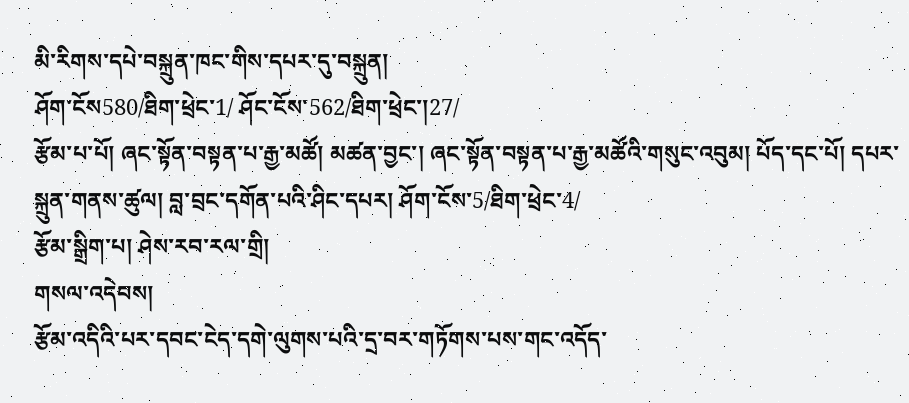མི་རིགས་དཔེ་བསྐྲུན་ཁང་གིས་དཔར་དུ་བསྐྲུན།
ཤོག་ངོས580/ཐིག་ཕྲེང་1/ ཤོང་ངོས་562/ཐིག་ཕྲེང་།27/
རྩོམ་པ་པོ། ཞང་སྟོན་བསྟན་པ་རྒྱ་མཚོ། མཚན་བྱང་། ཞང་སྟོན་བསྟན་པ་རྒྱ་མཚོའི་གསུང་འབུམ། པོད་དང་པོ། དཔར་སྐྲུན་གནས་ཚུལ། བླ་བྲང་དགོན་པའི་ཤིང་དཔར། ཤོག་ངོས་5/ཐིག་ཕྲེང་4/
རྩོམ་སྒྲིག་པ། ཤེས་རབ་རལ་གྲི།
གསལ་འདེབས།
རྩོམ་འདིའི་པར་དབང་ངེད་དགེ་ལུགས་པའི་དྲ་བར་གཏོགས་པས་གང་འདོད་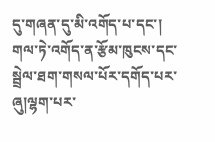དུ་གཞན་དུ་མི་འགོད་པ་དང་། གལ་ཏེ་འགོད་ན་རྩོམ་ཁུངས་དང་སྦྲེལ་ཐག་གསལ་པོར་དགོད་པར་ཞུ།ལྷག་པར་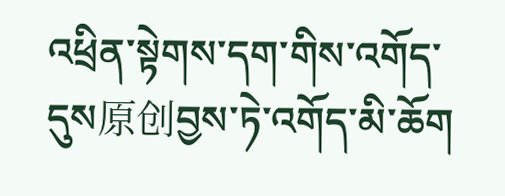འཕྲིན་སྟེགས་དག་གིས་འགོད་དུས原创བྱས་ཏེ་འགོད་མི་ཆོག